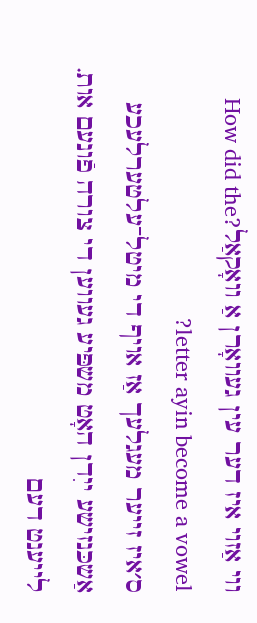ווי אַזוי איז דער עין געוואָרן אַ וואָקאַל?How did the letter ayin become a vowel?
ס׳איז זייער מעגלעך אַז אויף די מיטל־עלטערלעכע אַשכּנזישע ייִדן האָט משפּיע געווען די צורה פֿונעם אות.
לייענט דעם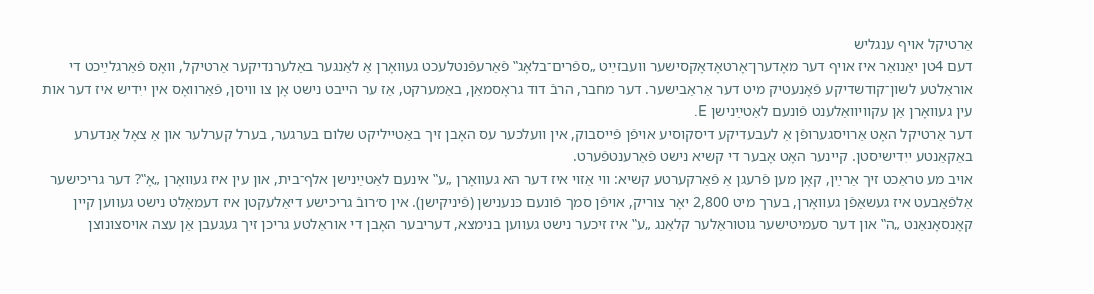אַרטיקל אויף ענגליש
דעם 4טן יאַנואַר איז אויף דער מאָדערן־אָרטאָדאָקסישער וועבזײַט „ספֿרים־בלאָג‟ פֿאַרעפֿנטלעכט געוואָרן אַ לאַנגער באַלערנדיקער אַרטיקל, וואָס פֿאַרגלײַכט די אוראַלטע לשון־קודשדיקע פֿאָנעטיק מיט דער אַראַבישער. דער מחבר, הרבֿ דוד גראָסמאַן, באַמערקט, אַז ער הייבט נישט אָן צו וויסן, פֿאַרוואָס אין ייִדיש איז דער אות עין געוואָרן אַן עקוויוואַלענט פֿונעם לאַטײַנישן E.
דער אַרטיקל האָט אַרויסגערופֿן אַ לעבעדיקע דיסקוסיע אויפֿן פֿייסבוק, אין וועלכער עס האָבן זיך באַטייליקט שלום בערגער, בערל קערלער און אַ צאָל אַנדערע באַקאַנטע ייִדישיסטן. קיינער האָט אָבער די קשיא נישט פֿאַרענטפֿערט.
אויב מע טראַכט זיך אַרײַן, קאָן מען פֿרעגן אַ פֿאַרקערטע קשיא: ווי אַזוי איז דער הא געוואָרן „ע‟ אינעם לאַטײַנישן אלף־בית, און עין איז געוואָרן „אָ‟? דער גריכישער אַלפֿאַבעט איז געשאַפֿן געוואָרן, בערך מיט 2,800 יאָר צוריק, אויפֿן סמך פֿונעם כּנענישן (פֿיניקישן). אין ס׳רובֿ גריכישע דיאַלעקטן איז דעמאָלט נישט געווען קיין קאָנסאָנאַנט „ה‟ און דער סעמיטישער גוטוראַלער קלאַנג „ע‟ איז זיכער נישט געווען בנימצא, דעריבער האָבן די אוראַלטע גריכן זיך געגעבן אַן עצה אויסצונוצן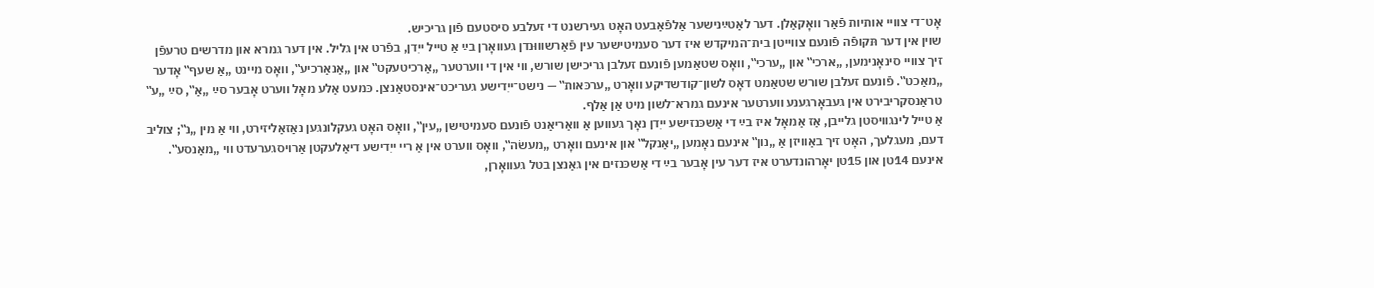אָט־די צוויי אותיות פֿאַר וואָקאַלן. דער לאַטײַנישער אַלפֿאַבעט האָט געירשנט די זעלבע סיסטעם פֿון גריכיש.
שוין אין דער תּקופֿה פֿונעם צווייטן בית־המיקדש איז דער סעמיטישער עין פֿאַרשוווּנדן געוואָרן בײַ אַ טייל ייִדן, בפֿרט אין גליל. אין דער גמרא און מדרשים טרעפֿן זיך צוויי סינאָנימען, „ארכי‟ און „ערכי‟, וואָס שטאַמען פֿונעם זעלבן גריכישן שורש, ווי אין די ווערטער „אַרכיטעקט‟ און „אַנאַרכיע‟, וואָס מיינט „אַ שעף‟ אָדער „מאַכט‟. פֿונעם זעלבן שורש שטאַמט דאָס לשון־קודשדיקע וואָרט „ערכּאות‟ — נישט־ייִדישע געריכט־אינסטאַנצן. כּמעט אַלע מאָל ווערט אָבער סײַ „אַ‟, סײַ „ע‟ טראַנסקריבירט אין געבאָרגענע ווערטער אינעם גמרא־לשון מיט אַן אַלף.
אַ טייל לינגוויסטן גלייבן, אַז אַמאָל איז בײַ די אַשכּנזישע ייִדן נאָך געווען אַ וואַריאַנט פֿונעם סעמיטישן „עין‟, וואָס האָט געקלונגען נאַזאַליזירט, ווי אַ מין „נ‟; צוליב דעם, מעגלעך, האָט זיך באַוויזן אַ „נון‟ אינעם נאָמען „יאַנקל‟ און אינעם וואָרט „מעשׂה‟, וואָס ווערט אין אַ ריי ייִדישע דיאַלעקטן אַרויסגערעדט ווי „מאַנסע‟. אינעם 14טן און 15טן יאָרהונדערט איז דער עין אָבער בײַ די אַשכּנזים אין גאַנצן בטל געוואָרן,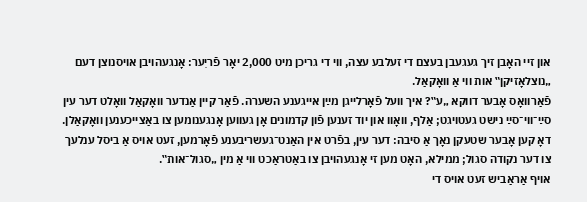און זיי האָבן זיך געגעבן בעצם די זעלבע עצה, ווי די גריכן מיט 2,000 יאָר פֿריִער: אָנגעהויבן אויסנוצן דעם „נוצלאָזיקן‟ אות ווי אַ וואָקאַל.
פֿאַרוואָס אָבער דווקא „ע‟? איך וועל פֿאָרלייגן מײַן אייגענע השערה. פֿאַר קיין אַנדער וואָקאַל וואָלט דער עין סײַ־ווי־סײַ נישט געטויגט; אַלף, וואָוו און יוד זענען פֿון קדמונים אָן געווען אָנגענומען צו באַצייכענען וואָקאַלן. דאָ קען אָבער שטעקן נאָך אַ סיבה: דער עין, בפֿרט אין האַנט־געשריבענע פֿאָרמען, זעט אויס אַ ביסל ענלעך צו דער נקודה סגול; ממילא, האָט מען זי אָנגעהויבן צו באַטראַכט ווי אַ מין „סגול־אות‟.
אויף אַראַביש זעט אויס די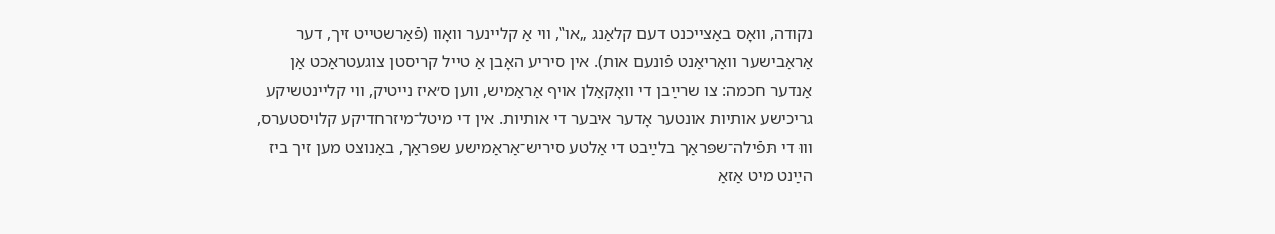נקודה, וואָס באַצייכנט דעם קלאַנג „או‟, ווי אַ קליינער וואָוו (פֿאַרשטייט זיך, דער אַראַבישער וואַריאַנט פֿונעם אות). אין סיריע האָבן אַ טייל קריסטן צוגעטראַכט אַן אַנדער חכמה: צו שרײַבן די וואָקאַלן אויף אַראַמיש, ווען ס׳איז נייטיק, ווי קליינטשיקע גריכישע אותיות אונטער אָדער איבער די אותיות. אין די מיטל־מיזרחדיקע קלויסטערס, וווּ די תּפֿילה־שפּראַך בלײַבט די אַלטע סיריש־אַראַמישע שפּראַך, באַנוצט מען זיך ביז הײַנט מיט אַזאַ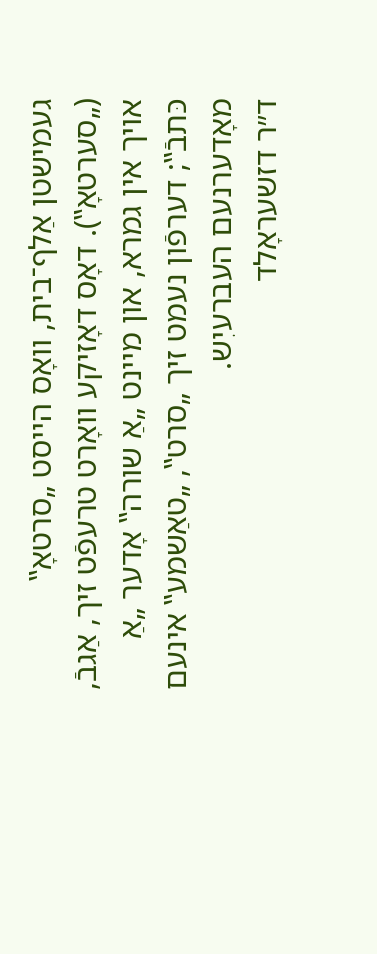געמישטן אַלף־בית, וואָס הייסט „סרטאָ‟ („סערטאָ‟). דאָס דאָזיקע וואָרט טרעפֿט זיך, אַגבֿ, אויך אין גמרא, און מיינט „אַ שורה‟ אָדער „אַ כּתבֿ‟; דערפֿון נעמט זיך „סרט‟, „טאַשמע‟ אינעם מאָדערנעם העברעיִש.
ד״ר דזשעראָלד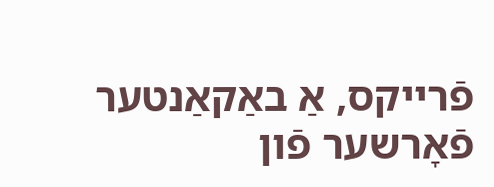פֿרייקס, אַ באַקאַנטער פֿאָרשער פֿון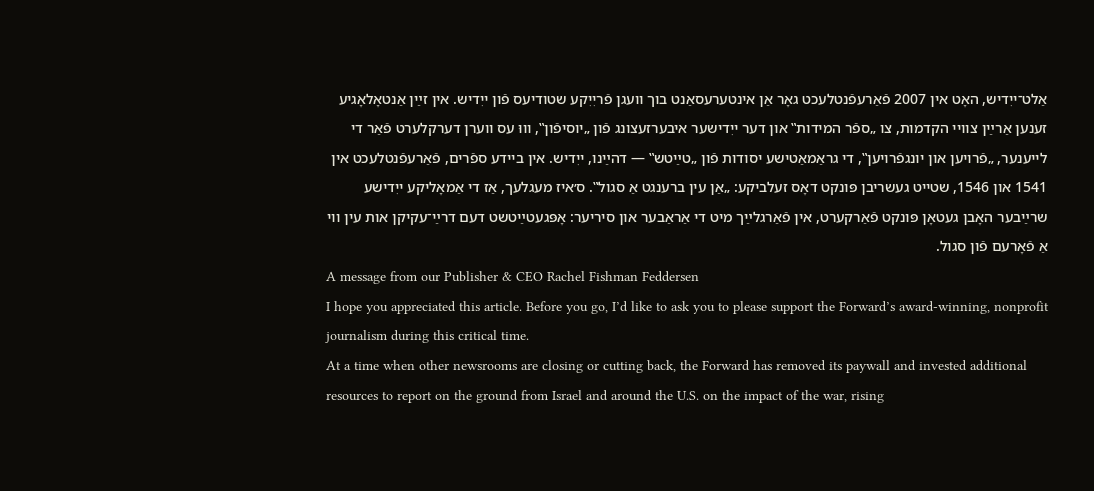אַלט־ייִדיש, האָט אין 2007 פֿאַרעפֿנטלעכט גאָר אַן אינטערעסאַנט בוך וועגן פֿריִיִקע שטודיעס פֿון ייִדיש. אין זײַן אַנטאָלאָגיע זענען אַרײַן צוויי הקדמות, צו „ספֿר המידות‟ און דער ייִדישער איבערזעצונג פֿון „יוסיפֿון‟, וווּ עס ווערן דערקלערט פֿאַר די לייענער, „פֿרויען און יונגפֿרויען‟, די גראַמאַטישע יסודות פֿון „טײַטש‟ — דהײַנו, ייִדיש. אין ביידע ספֿרים, פֿאַרעפֿנטלעכט אין 1541 און 1546, שטייט געשריבן פּונקט דאָס זעלביקע: „אַן עין ברענגט אַ סגול‟. ס׳איז מעגלעך, אַז די אַמאָליקע ייִדישע שרײַבער האָבן געטאָן פּונקט פֿאַרקערט, אין פֿאַרגלײַך מיט די אַראַבער און סיריער: אָפּגעטײַטשט דעם דרײַ־עקיקן אות עין ווי אַ פֿאָרעם פֿון סגול.
A message from our Publisher & CEO Rachel Fishman Feddersen
I hope you appreciated this article. Before you go, I’d like to ask you to please support the Forward’s award-winning, nonprofit journalism during this critical time.
At a time when other newsrooms are closing or cutting back, the Forward has removed its paywall and invested additional resources to report on the ground from Israel and around the U.S. on the impact of the war, rising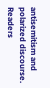antisemitism and polarized discourse.
Readers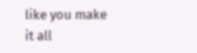like you make it all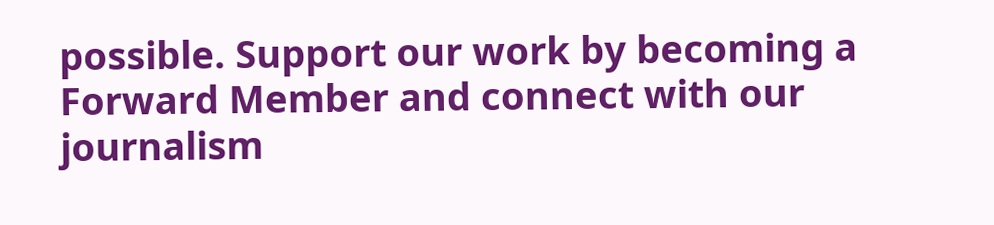possible. Support our work by becoming a Forward Member and connect with our journalism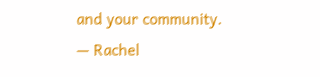and your community.
— Rachel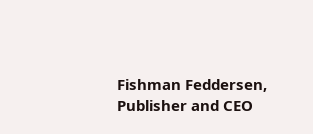Fishman Feddersen, Publisher and CEO